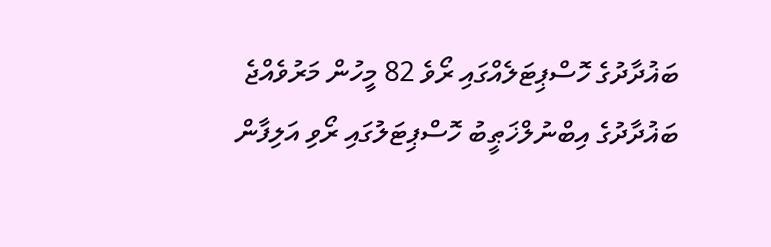ބަޣުދާދުގެ ހޮސްޕިޓަލެއްގައި ރޯވެ 82 މީހުން މަރުވެއްޖެ
ބަޣުދާދުގެ އިބްނުލްޚަޠީބު ހޮސްޕިޓަލުގައި ރޯވި އަލިފާން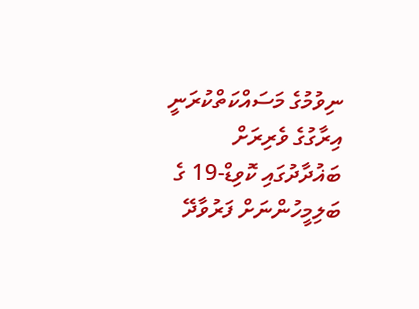ނިވުމުގެ މަސައްކަތްކުރަނީ
އިރާގުގެ ވެރިރަށް ބަޣުދާދުގައި ކޮވިޑް-19 ގެ ބަލިމީހުންނަށް ފަރުވާދޭ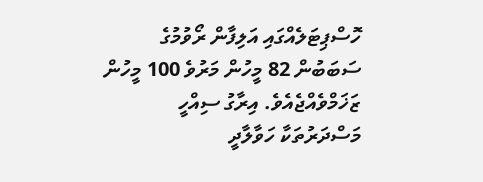ހޮސްޕިޓަލެއްގައި އަލިފާން ރޯވުމުގެ ސަބަބުން 82 މީހުން މަރުވެ 100 މީހުން ޒަޚަމްވެއްޖެއެވެ. އިރާގު ސިއްހީ މަސްދަރުތަކާ ހަވާލާދީ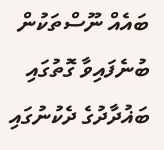ބައެއް ނޫސްތަކުން ބުނެފައިވާ ގޮތުގައި ބަޣުދާދުގެ ދެކުނުގައި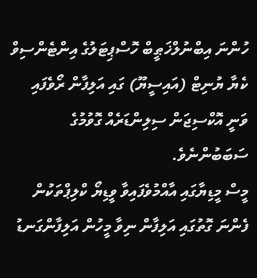ހުންނަ އިބްނުލްޚަޠީބް ހޮސްޕިޓަލުގެ އިންޓެންސިވް ކެޔާ ޔުނިޓް (އައިސީޔޫ) ގައި އަލިފާން ރޯވެފައި ވަނީ އޮކްސިޖަން ސިލިންޑަރެއް ގޮވުމުގެ ސަބަބުންނެވެ.
މީސް މީޑިޔާގައި އާއްމުވެފައިވާ ވީޑިޔޯ ކްލިޕްތަކުން ފެންނަ ގޮތުގައި އަލިފާން ނިވާ މީހުން އަލިފާންގަނޑު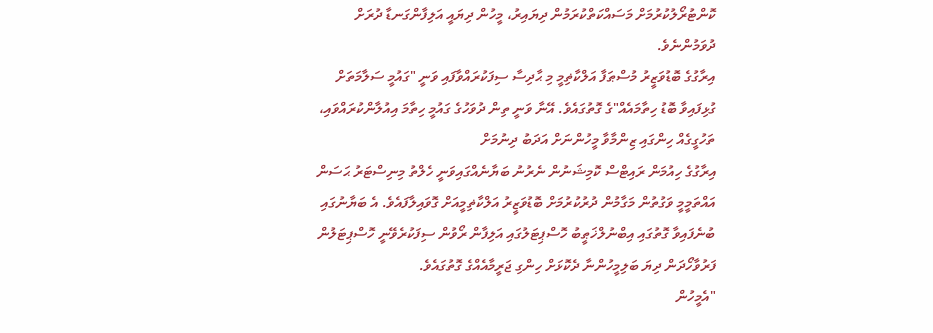ކޮންޓުރޯލުކުރުމަށް މަސައްކަތްކުރަމުން ދިޔައިރު، މީހުން ދިޔައީ އަލިފާންގަނޑާ ދުރަށް ދުވަމުންނެވެ.
އިރާގުގެ ބޮޑުވަޒީރު މުސްޠަފާ އަލްކާޡިމީ މި ޙާދިސާ ސިފަކުރައްވާފައި ވަނީ "ގައުމީ ސަލާމަތަށް ގުޅިފައިވާ ބޮޑު ހިތާމައެއް"ގެ ގޮތުގައެވެ. އޭނާ ވަނީ ތިން ދުވަހުގެ ގައުމީ ހިތާމަ އިއުލާންކުރައްވައި، ތަހުގީގެއް ހިންގައި ޒިންމާވާ މީހުންނަށް އަދަބު ދިނުމަށް
އިރާގުގެ ހިއުމަން ރައިޓްސް ކޮމިޝަނުން ނެރުނު ބަޔާނެއްގައިވަނީ ހެލްތު މިނިސްޓަރު ޙަސަން އައްތަމީމީ ވަގުތުން މަގާމުން ދުރުކުރުމަށް ބޮޑުވަޒީރު އަލްކާޡިމީއަށް ގޮވައިލާފައެވެ. އެ ބަޔާނުގައި ބުނެފައިވާ ގޮތުގައި އިބްނުލްޚަޠީބު ހޮސްޕިޓަލުގައި އަލިފާން ރޯވުން ސިފަކުރެވޭނީ ހޮސްޕިޓަލުން ފަރުވާހޯދަން ދިޔަ ބަލިމީހުންނާ ދެކޮޅަށް ހިންގި ޖަރީމާއެއްގެ ގޮތުގައެވެ.
"އެމީހުން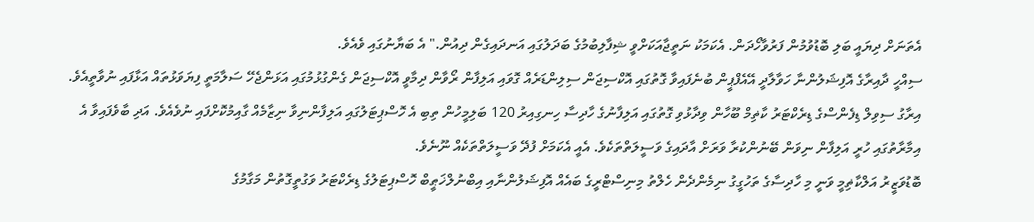އެތަނަށް ދިޔައީ ބަލި ބޮޑުވުމުން ފަރުވާހޯދަން. އެކަމަކު ނަތީޖާއަކަށްވީ ޝިފާލިބުމުގެ ބަދަލުގައި އަނދައިގެން ދިއުން." އެ ބަޔާނުގައި ވެއެވެ.
ސިއްހީ ދާއިރާގެ އޮފިޝަލުންނާ ހަވާލާދީ އޭއެފްޕީން ބުނެފައިވާ ގޮތުގައި އޮކްސިޖަން ސިލިންޑަރެއް ގޮވައި އަލިފާން ރޯވާން ދިމާވީ އޮކްސިޖަން ގެންގުޅުމުގައި އަޅަންޖެހޭ ސަލާމަތީ ފިޔަވަޅުތައް އަޅާފައި ނުވާތީއެވެ.
އިރާގު ސިވިލް ޑިފެންސްގެ ޑިރެކްޓަރު ކާޡިމް ބޫހާން ވިދާޅުވި ގޮތުގައި އަލިފާނުގެ ހާދިސާ ހިނގިއިރު 120 ބަލިމީހުން ތިބި އެ ހޮސްޕިޓަލުގައި އަލިފާންނިވާ ނިޒާމެއް ގާއިމުކޮށްފައި ނުވެއެވެ. އަދި ބާވެފައިވާ އެ އިމާރާތުގައި ހުރީ އަލިފާން ނިވަން ބޭނުންކުރާ ވަރަށް އާދައިގެ ވަސީލަތްތަކެވެ. އެއީ އެކަމަށް ފުދޭ ވަސީލަތްތަކެއް ނޫނެވެ.
ބޮޑުވަޒީރު އަލްކާޡިމީ ވަނީ މި ހާދިސާގެ ތަހުގީގު ނިމެންދެން ހެލްތު މިނިސްޓްރީގެ ބައެއް އޮފިޝަލުންނާއި އިބްނުލްޚަޠީބް ހޮސްޕިޓަލުގެ ޑިރެކްޓަރު ވަގުތީގޮތުން މަގާމުގެ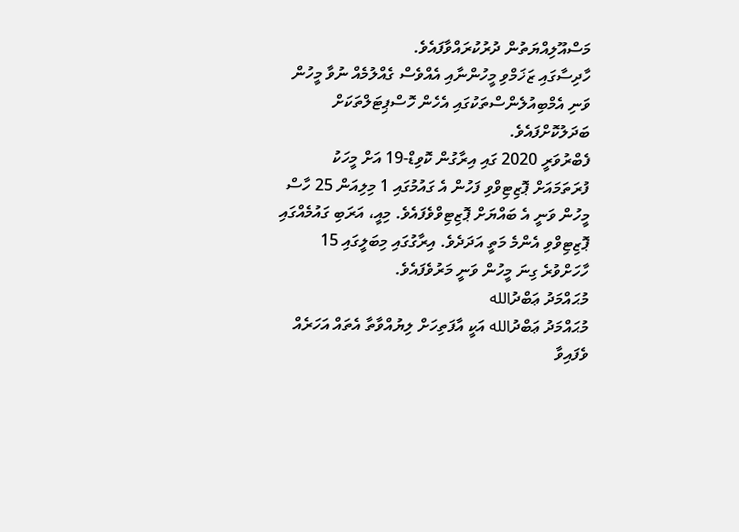މަސްއޫލިއްޔަތުން ދުރުކުރައްވާފައެވެ.
ހާދިސާގައި ޒަޚަމްވި މީހުންނާއި އެއްވެސް ގެއްލުމެއް ނުވާ މީހުން ވަނި އެމްބިއުލެންސްތަކުގައި އެހެން ހޮސްޕިޓަލްތަކަށް ބަދަލުކޮށްފައެވެ.
ފެބްރުވަރީ 2020 ގައި އިރާގުން ކޮވިޑް-19 އަށް މީހަކު ފުރަތަމައަށް ޕޮޒިޓިވްވި ފަހުން އެ ގައުމުގައި 1 މިލިއަން 25 ހާސް މީހުން ވަނީ އެ ބައްޔަށް ޕޮޒިޓިވްވެފައެވެ. މިއީ، އަރަބި ގައުމެއްގައި ޕޮޒިޓިވްވި އެންމެ މަތީ އަދަދެވެ. އިރާގުގައި މިބަލީގައި 15 ހާހަށްވުރެ ގިނަ މީހުން ވަނީ މަރުވެފައެވެ.
މުޙައްމަދު ޢަބްދުالله
މުޙައްމަދު ޢަބްދުالله އަކީ އާފަތިހަށް ލިޔުއްވާތާ އެތައް އަހަރެއް ވެފައިވާ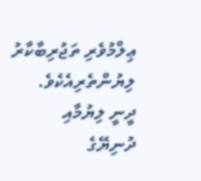ޢިލްމުވެރި ތަޖުރިބާކާރު ލިޔުންތެރިއެކެވެ. ދީނީ ލިޔުމާއި ދުނިޔޭގެ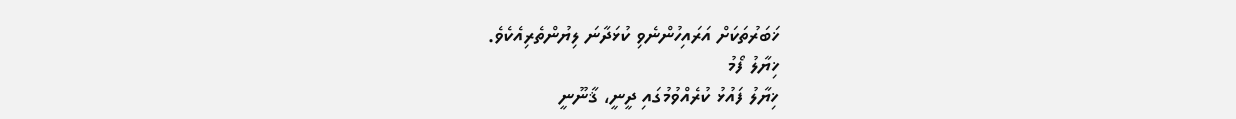ޚަބަރުތަކަށް އަރައިހުންނެވި ކުޅަދާނަ ލިޔުންތެރިއެކެވެ.
ޚިޔާލު ފޯމު
ޚިޔާލު ފައުޅު ކުރެއްވުމުގައި ދީނީ، ޤާނޫނީ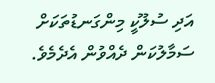އަދި ސުލޫކީ މިންގަނޑުތަކަށް ސަމާލުކަން ދެއްވުން އެދެމެވެ.